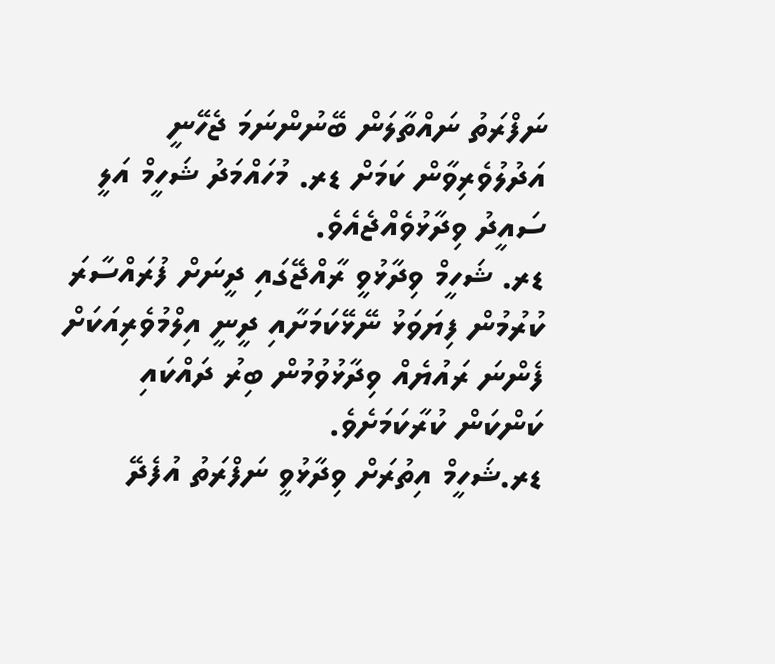ނަފްރަތު ނައްތާލަން ބޭނުންނަމަ ޖެހޭނީ އަދުލުވެރިވާން ކަމަށް ޑރ. މުހައްމަދު ޝަހީމް އަލީ ސައީދު ވިދާޅުވެއްޖެއެވެ.
ޑރ. ޝަހީމް ވިދާޅުވީ ރާއްޖޭގައި ދީނަށް ފުރައްސާރަ ކުރުމުން ފިޔަވަޅު ނޭޅޭކަމަށާއި ދީނީ އިލްމުވެރިއަކަށް ފެންނަ ރައުޔެއް ވިދާޅުވުމުން ބިރު ދައްކައި ކަންކަން ކުރާކަމަށެވެ.
ޑރ.ޝަހީމް އިތުރަށް ވިދާޅުވީ ނަފްރަތު އުފެދޭ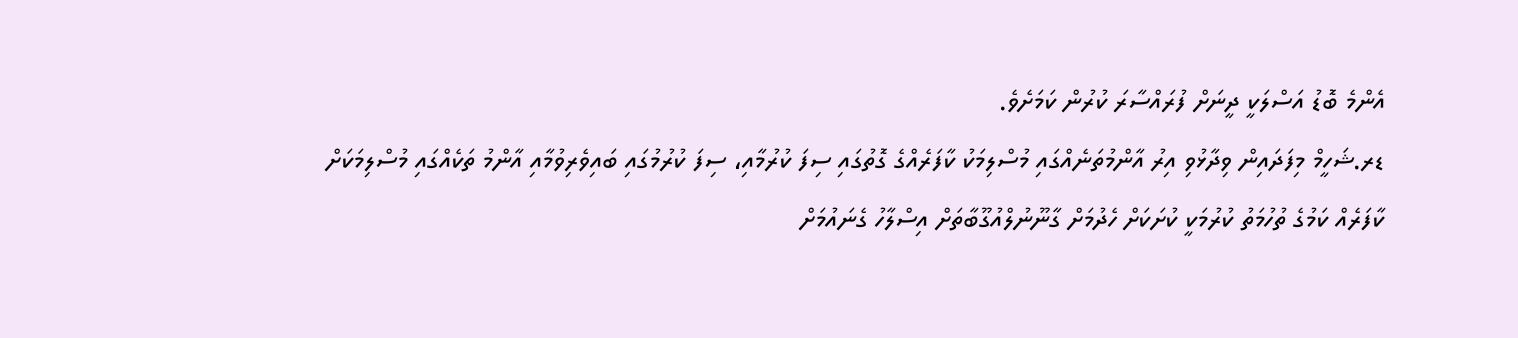އެންމެ ބޮޑު އަސްލަކީ ދީނަށް ފުރައްސާރަ ކުރުން ކަމަށެވެ.
ޑރ.ޝަހީމް މިފަދައިން ވިދާޅުވި އިރު އާންމުތަނެއްގައި މުސްލިމަކު ކާފަރެއްގެ ގޮތުގައި ސިފަ ކުރުމާއި، ސިފަ ކުރުމުގައި ބައިވެރިވުމާއި އާންމު ތަކެއްގައި މުސްލިމަކަށް ކާފަރެއް ކަމުގެ ތުހުމަތު ކުރުމަކީ ކުށަކަށް ހެދުމަށް ގާނޫނުލްއުގޫބާތަށް އިސްލާހު ގެނައުމަށް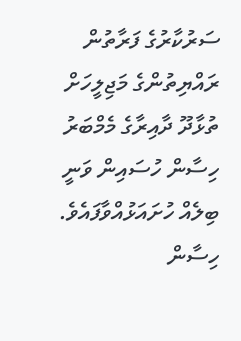ސަރުކާރުގެ ފަރާތުން ރައްޔިތުންގެ މަޖިލީހަށް ތުޅާދޫ ދާއިރާގެ މެމްބަރު ހިސާން ހުސައިން ވަނީ ބިލެއް ހުށައަޅުއްވާފައެވެ.
ހިސާން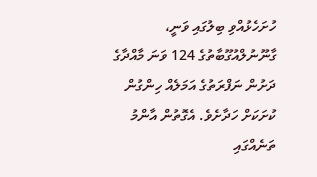ހުށަހެޅުއްވި ބިލުގައި ވަނީ، ގާނޫނުލްއުގޫބާތުގެ 124 ވަނަ މާއްދާގެ ދަށުން ނަފްރަތުގެ އަމަލެއް ހިންގުން ކުށަކަށް ހަދާށެވެ. އެގޮތުން އާންމު ތަނެއްގައި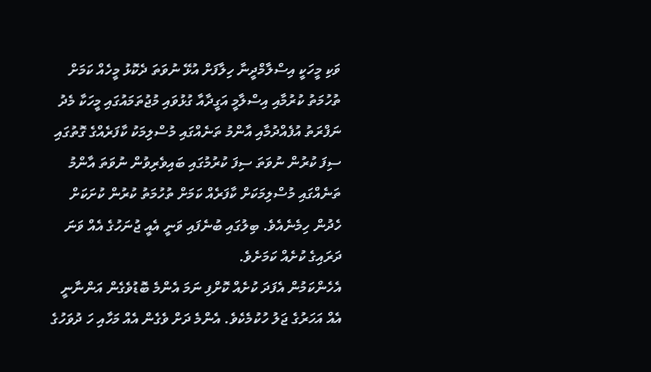ވަކި މީހަކީ އިސްލާމްދީނާ ހިލާފަށް އުޅޭ ނުވަތަ ދެކޮޅު މީހެއް ކަމަށް ތުހުމަތު ކުރުމާއި އިސްލާމީ އަގީދާއާ ގުޅުވައި މުޖުތަމައުގައި މީހަކާ މެދު ނަފްރަތު އުފެއްދުމާއި އާންމު ތަނެއްގައި މުސްލިމަކު ކާފަރެއްގެ ގޮތުގައި ސިފަ ކުރުން ނުވަތަ ސިފަ ކުރުމުގައި ބައިވެރިވުން ނުވަތަ އާންމު ތަނެއްގައި މުސްލިމަކަށް ކާފަރެއް ކަމަށް ތުހުމަތު ކުރުން ކުށަކަށް ހެދުން ހިމެނެއެވެ. ބިލުގައި ބުނެފައި ވަނީ އެއީ ޖުނަހުގެ އެއް ވަނަ ދަރައިގެ ކުށެއް ކަމަށެވެ.
އެހެންކަމުން އެފަދަ ކުށެއް ކޮށްފި ނަމަ އެންމެ ބޮޑުވެގެން އަންނާނީ އެއް އަހަރުގެ ޖަލު ހުކުމެކެވެ. އެންމެ ދަށް ވެގެން އެއް މަހާއި ހަ ދުވަހުގެ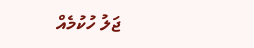ޖަލު ހުކުމެއް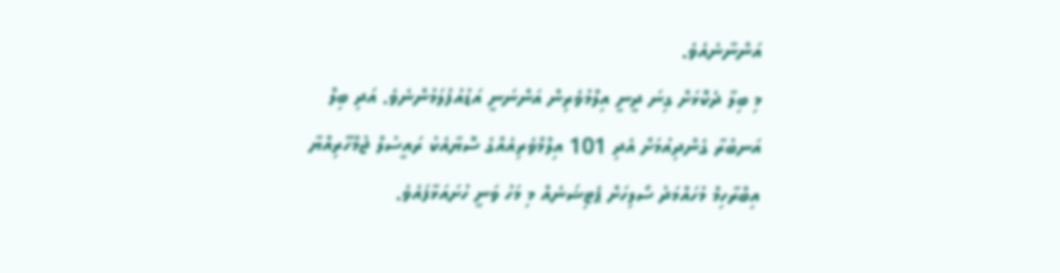އަންނާނެއެވެ.
މި ބިލާ ދެކޮޅަށް ގިނަ ދީނީ އިލްމުވެރިން އަންނަނީ އަޑުއުފުލަމުންނެވެ. އަދި ބިލް އަނބުރާ ގެންދިއުމަށް އެދި 101 އިލްމްވެރިއެއްގެ ސޮޔާއެކު ރައީސުލް ޖުމްހޫރިއްޔާ އިބްރާހިމް މުހައްމަދު ސޯލިހަށް ޕެޓިޝަނެއް މި މަހު ވަނީ ހުށައަޅާފައެވެ.